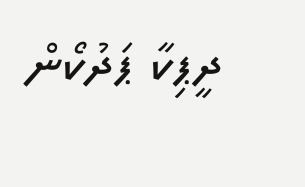ދީޕިކާ ޕަދުކޯން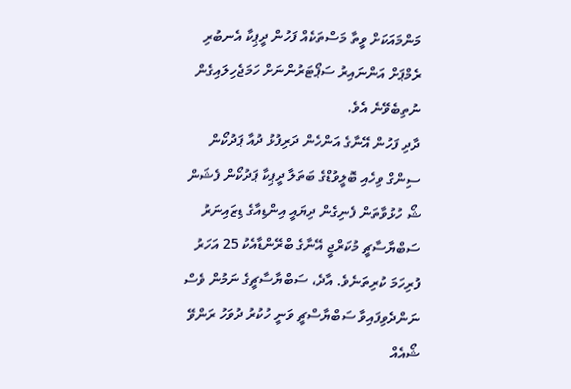މަންމައަކަށް ވީތާ މަސްތަކެއް ފަހުން ދީޕިކާ އެނބުރި ރެމްޕަށް އަންނައިރު ސަޕޯޓަރުންނަށް ހަމަޖެހިލައިގެން ނުތިބެވޭނެ އެވެ.
ދާދި ފަހުން އޭނާގެ އަންހެން ދަރިފުޅު ދުއާ ޕަދުކޯން ސިންގް ވިހެއި ބޮލީވުޑްގެ ބަތަލާ ދީޕިކާ ޕަދުކޯން ފެޝަން ޝޯ ހުޅުވާތަން ފެނިގެން ދިޔައީ އިންޑިއާގެ ޑިޒައިނަރު ސަބްޔާސާޗީ މުކަރްޖީ އޭނާގެ ބްރޭންޑާއެކު 25 އަހަރު ފުރިހަމަ ކުރިތަނެވެ. އާދެ، ސަބްޔާސާޗީގެ ނަމުން ވެސް ނަންދެވިފައިވާ ސަބްޔާސްޗީ ވަނީ ހުކުރު ދުވަހު ރަންވޭ ޝޯއެއް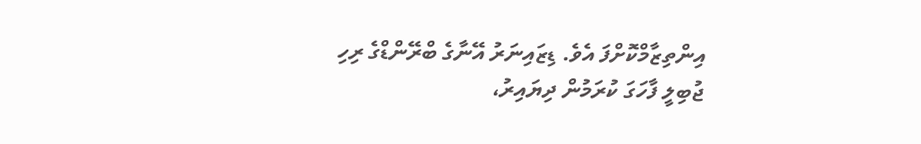އިންތިޒާމްކޮށްފަ އެވެ. ޑިޒައިނަރު އޭނާގެ ބްރޭންޑްގެ ރިހި ޖުބިލީ ފާހަގަ ކުރަމުން ދިޔައިރު،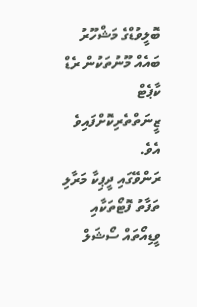ބޮލީވުޑްގެ މަޝްހޫރު ބައެއް މޫނުތަކުން ރެޑް ކާޕެޓް ޒީނަތްތެރިކޮށްފައިވެ އެވެ.
ރަންވޭގައި ދީޕިކާ މަރާލި ތަފާތު ފޮޓޯތަކާއި ވީޑިއޯތައް ސޯޝަލް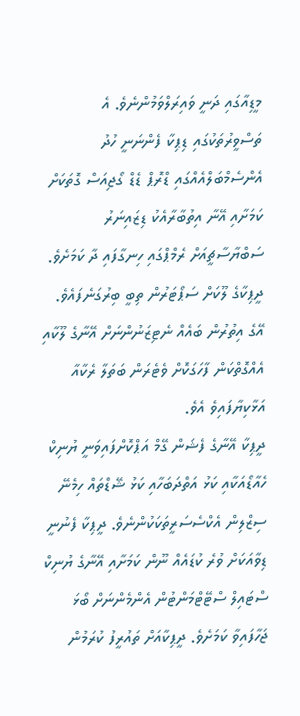މީޑިއާގައި ދަނީ ވައިރަލްވަމުންނެވެ. އެ ތަސްވީރުތަކުގައި ޑިޕިކާ ފެންނަނީ ހުދު އެންސެމްބަލްއެއްގައި ޑްރޮޕް ޑެޑް ގޯޖިއަސް ގޮތަކަށް ކަމަށާއި އޭނާ އިތުބާރާއެކު ޑިޒައިނަރު ސަބްޔާސާޗީއަށް ރެމްޕްގައި ހިނގާފައި ދާ ކަމަށެވެ. ދީޕިކާގެ ލޫކަށް ސަޕޯޓަރުން ތިބީ ބިރުގަނެފައެވެ. އޭގެ އިތުރުން ބައެއް ނެޓިޒަނުންނަށް އޭނާގެ ލޫކާއި އެއްގޮތްކަން ފާހަގަކޮށް ވެޓެރަން ބަތަލާ ރެކާއާ އަޅާކިޔާފައިވެ އެވެ.
ދީޕިކާ އޭނާގެ ފެޝަން ގޭމް އަޕްކޮށްފައިވަނީ ޔުނިކް ހެއާޑޯއަކާއި ކަޅު އަތްދަބަހާއި ކަޅު ޝޭޑްތައް ހިމެނޭ ސިޒްލިން އެކްސެސަރީތަކަކުންނެވެ. ދީޕިކާ ފެނުނީ ޑިވާއަކަށް ވުރެ ކުޑައެއް ނޫން ކަމަށާއި އޭނާގެ ޔުނިކް ސްޓައިލް ސްޓޭޓްމަންޓުން އެންމެންނަށް ބޯޅަ ޖަހާފައިވާ ކަމަށެވެ. ދީޕިކާއަށް ތައުރީފު ކުރަމުން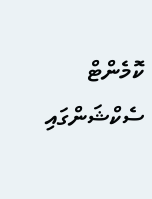ކޮމެންޓް ސެކްޝަންގައި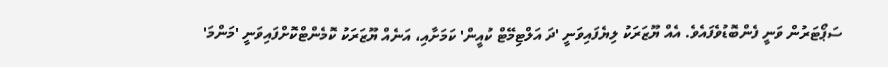ސަޕޯޓަރުން ވަނީ ފެންބޮޑުވެފައެވެ. އެއް ޔޫޒަރަކު ލިޔެފައިވަނީ 'ދަ އަލްޓިމޭޓް ކުއީން' ކަމަށާއި، އަނެއް ޔޫޒަރަކު ކޮމެންޓްކޮށްފައިވަނީ 'މަންމަ'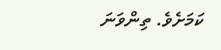ކަމަށެވެ. ތިންވަނަ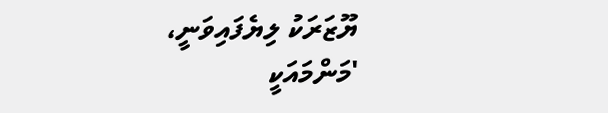ޔޫޒަރަކު ލިޔެފައިވަނީ، 'މަންމައަކީ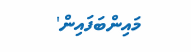މައިންބަފައިން'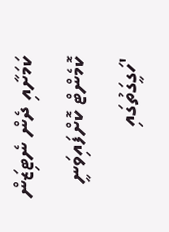ކަމަށާއި ދެން ނެޓިޒަން ކޮމެންޓް ކޮށްފައިވަނީ 'ހަގީގަތުގައި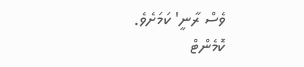ވެސް ރާނީ' ކަމަށެވެ.
ކޮމެންޓް